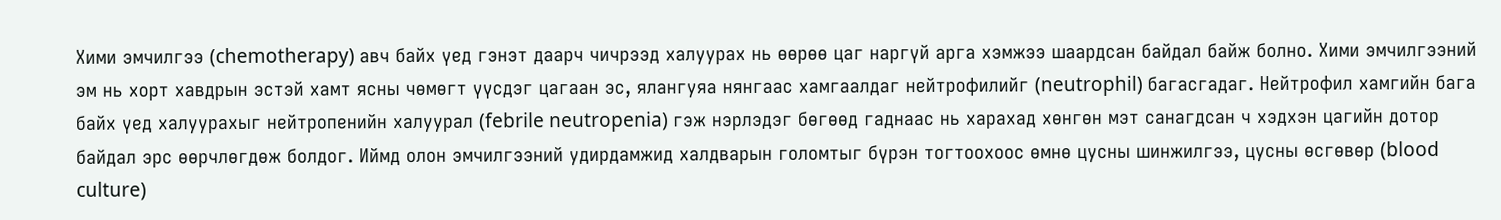Хими эмчилгээ (chemotherapy) авч байх үед гэнэт даарч чичрээд халуурах нь өөрөө цаг наргүй арга хэмжээ шаардсан байдал байж болно. Хими эмчилгээний эм нь хорт хавдрын эстэй хамт ясны чөмөгт үүсдэг цагаан эс, ялангуяа нянгаас хамгаалдаг нейтрофилийг (neutrophil) багасгадаг. Нейтрофил хамгийн бага байх үед халуурахыг нейтропенийн халуурал (febrile neutropenia) гэж нэрлэдэг бөгөөд гаднаас нь харахад хөнгөн мэт санагдсан ч хэдхэн цагийн дотор байдал эрс өөрчлөгдөж болдог. Иймд олон эмчилгээний удирдамжид халдварын голомтыг бүрэн тогтоохоос өмнө цусны шинжилгээ, цусны өсгөвөр (blood culture)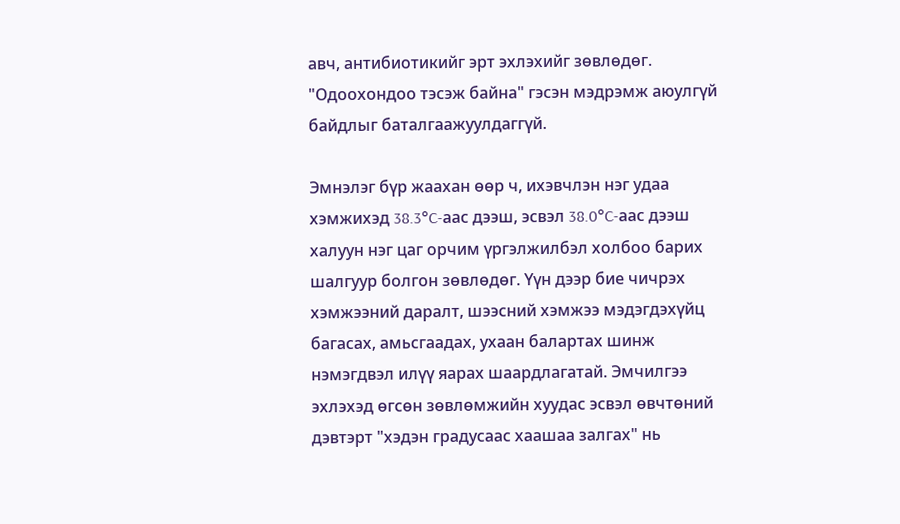авч, антибиотикийг эрт эхлэхийг зөвлөдөг. "Одоохондоо тэсэж байна" гэсэн мэдрэмж аюулгүй байдлыг баталгаажуулдаггүй.

Эмнэлэг бүр жаахан өөр ч, ихэвчлэн нэг удаа хэмжихэд 38.3°C-аас дээш, эсвэл 38.0°C-аас дээш халуун нэг цаг орчим үргэлжилбэл холбоо барих шалгуур болгон зөвлөдөг. Үүн дээр бие чичрэх хэмжээний даралт, шээсний хэмжээ мэдэгдэхүйц багасах, амьсгаадах, ухаан балартах шинж нэмэгдвэл илүү яарах шаардлагатай. Эмчилгээ эхлэхэд өгсөн зөвлөмжийн хуудас эсвэл өвчтөний дэвтэрт "хэдэн градусаас хаашаа залгах" нь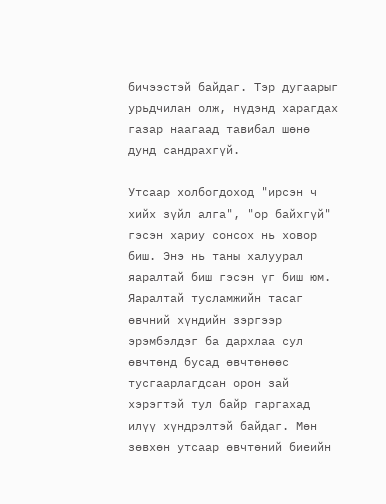бичээстэй байдаг. Тэр дугаарыг урьдчилан олж, нүдэнд харагдах газар наагаад тавибал шөнө дунд сандрахгүй.

Утсаар холбогдоход "ирсэн ч хийх зүйл алга", "ор байхгүй" гэсэн хариу сонсох нь ховор биш. Энэ нь таны халуурал яаралтай биш гэсэн үг биш юм. Яаралтай тусламжийн тасаг өвчний хүндийн зэргээр эрэмбэлдэг ба дархлаа сул өвчтөнд бусад өвчтөнөөс тусгаарлагдсан орон зай хэрэгтэй тул байр гаргахад илүү хүндрэлтэй байдаг. Мөн зөвхөн утсаар өвчтөний биеийн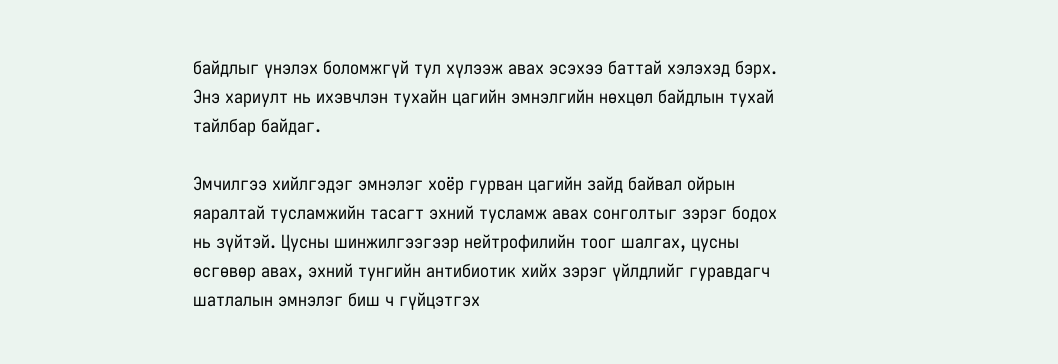байдлыг үнэлэх боломжгүй тул хүлээж авах эсэхээ баттай хэлэхэд бэрх. Энэ хариулт нь ихэвчлэн тухайн цагийн эмнэлгийн нөхцөл байдлын тухай тайлбар байдаг.

Эмчилгээ хийлгэдэг эмнэлэг хоёр гурван цагийн зайд байвал ойрын яаралтай тусламжийн тасагт эхний тусламж авах сонголтыг зэрэг бодох нь зүйтэй. Цусны шинжилгээгээр нейтрофилийн тоог шалгах, цусны өсгөвөр авах, эхний тунгийн антибиотик хийх зэрэг үйлдлийг гуравдагч шатлалын эмнэлэг биш ч гүйцэтгэх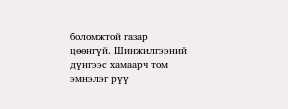боломжтой газар цөөнгүй. Шинжилгээний дүнгээс хамаарч том эмнэлэг рүү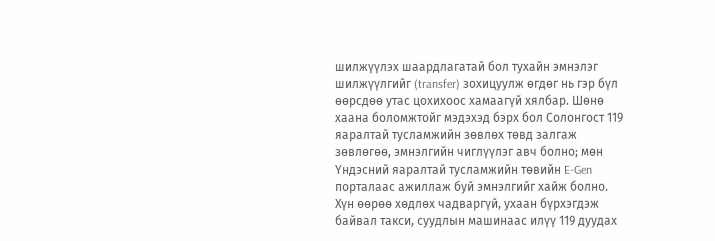шилжүүлэх шаардлагатай бол тухайн эмнэлэг шилжүүлгийг (transfer) зохицуулж өгдөг нь гэр бүл өөрсдөө утас цохихоос хамаагүй хялбар. Шөнө хаана боломжтойг мэдэхэд бэрх бол Солонгост 119 яаралтай тусламжийн зөвлөх төвд залгаж зөвлөгөө, эмнэлгийн чиглүүлэг авч болно; мөн Үндэсний яаралтай тусламжийн төвийн E-Gen порталаас ажиллаж буй эмнэлгийг хайж болно. Хүн өөрөө хөдлөх чадваргүй, ухаан бүрхэгдэж байвал такси, суудлын машинаас илүү 119 дуудах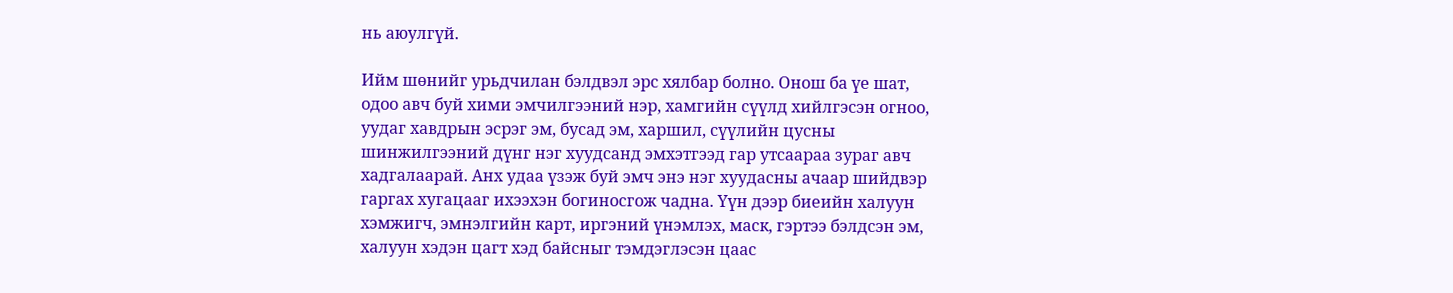нь аюулгүй.

Ийм шөнийг урьдчилан бэлдвэл эрс хялбар болно. Онош ба үе шат, одоо авч буй хими эмчилгээний нэр, хамгийн сүүлд хийлгэсэн огноо, уудаг хавдрын эсрэг эм, бусад эм, харшил, сүүлийн цусны шинжилгээний дүнг нэг хуудсанд эмхэтгээд гар утсаараа зураг авч хадгалаарай. Анх удаа үзэж буй эмч энэ нэг хуудасны ачаар шийдвэр гаргах хугацааг ихээхэн богиносгож чадна. Үүн дээр биеийн халуун хэмжигч, эмнэлгийн карт, иргэний үнэмлэх, маск, гэртээ бэлдсэн эм, халуун хэдэн цагт хэд байсныг тэмдэглэсэн цаас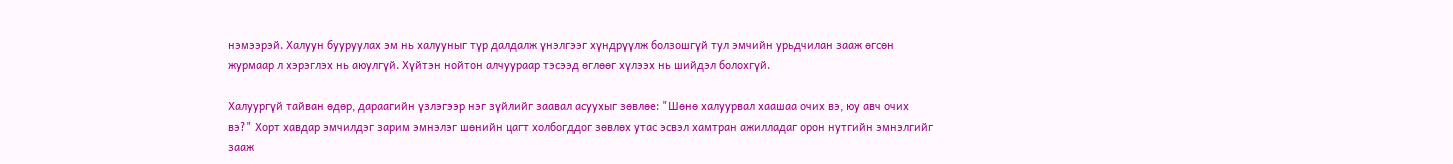нэмээрэй. Халуун бууруулах эм нь халууныг түр далдалж үнэлгээг хүндрүүлж болзошгүй тул эмчийн урьдчилан зааж өгсөн журмаар л хэрэглэх нь аюулгүй. Хүйтэн нойтон алчуураар тэсээд өглөөг хүлээх нь шийдэл болохгүй.

Халуургүй тайван өдөр, дараагийн үзлэгээр нэг зүйлийг заавал асуухыг зөвлөе: "Шөнө халуурвал хаашаа очих вэ, юу авч очих вэ?" Хорт хавдар эмчилдэг зарим эмнэлэг шөнийн цагт холбогддог зөвлөх утас эсвэл хамтран ажилладаг орон нутгийн эмнэлгийг зааж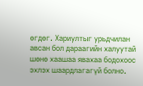өгдөг. Хариултыг урьдчилан авсан бол дараагийн халуутай шөнө хаашаа явахаа бодохоос эхлэх шаардлагагүй болно.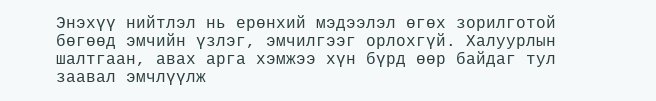Энэхүү нийтлэл нь ерөнхий мэдээлэл өгөх зорилготой бөгөөд эмчийн үзлэг, эмчилгээг орлохгүй. Халуурлын шалтгаан, авах арга хэмжээ хүн бүрд өөр байдаг тул заавал эмчлүүлж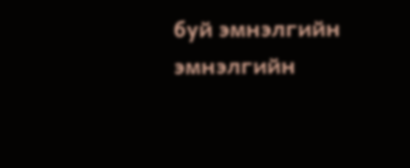буй эмнэлгийн эмнэлгийн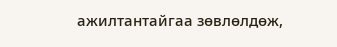ажилтантайгаа зөвлөлдөж,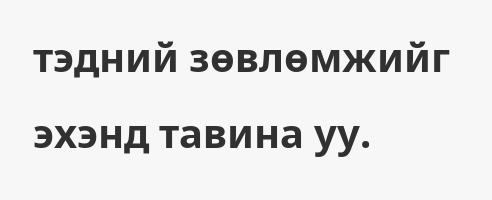тэдний зөвлөмжийг эхэнд тавина уу.